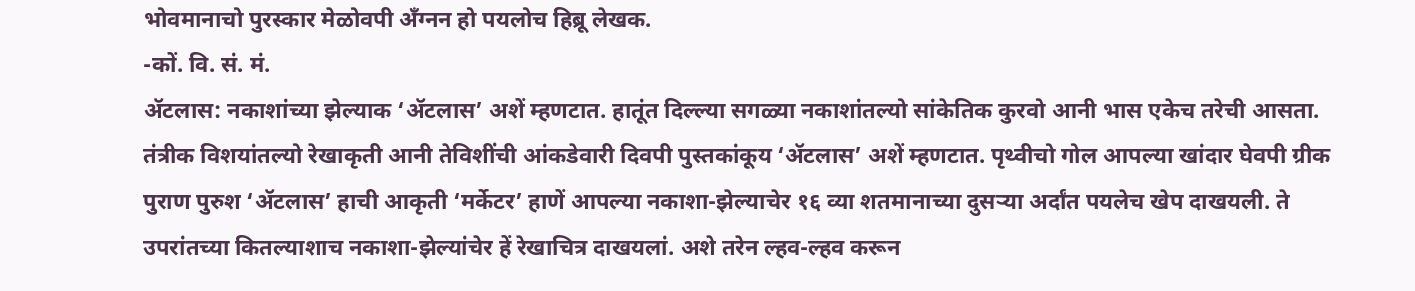भोवमानाचो पुरस्कार मेळोवपी अँग्नन हो पयलोच हिब्रू लेखक.
-कों. वि. सं. मं.
ॲटलास: नकाशांच्या झेल्याक ‘ॲटलास’ अशें म्हणटात. हातूंत दिल्ल्या सगळ्या नकाशांतल्यो सांकेतिक कुरवो आनी भास एकेच तरेची आसता. तंत्रीक विशयांतल्यो रेखाकृती आनी तेविशींची आंकडेवारी दिवपी पुस्तकांकूय ‘ॲटलास’ अशें म्हणटात. पृथ्वीचो गोल आपल्या खांदार घेवपी ग्रीक पुराण पुरुश ‘ॲटलास’ हाची आकृती ‘मर्केटर’ हाणें आपल्या नकाशा-झेल्याचेर १६ व्या शतमानाच्या दुसऱ्या अर्दांत पयलेच खेप दाखयली. ते उपरांतच्या कितल्याशाच नकाशा-झेल्यांचेर हें रेखाचित्र दाखयलां. अशे तरेन ल्हव-ल्हव करून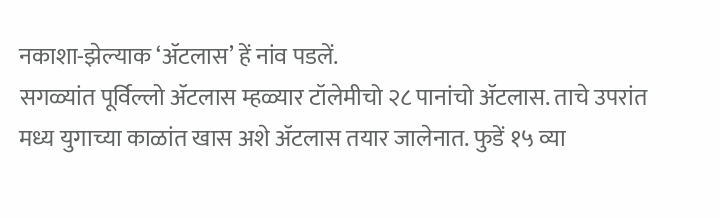नकाशा-झेल्याक ‘ॲटलास’ हें नांव पडलें.
सगळ्यांत पूर्विल्लो ॲटलास म्हळ्यार टॉलेमीचो २८ पानांचो ॲटलास. ताचे उपरांत मध्य युगाच्या काळांत खास अशे ॲटलास तयार जालेनात. फुडें १५ व्या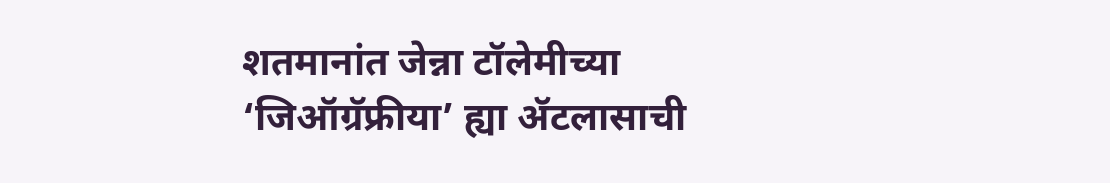शतमानांत जेन्ना टॉलेमीच्या ‘जिऑग्रॅफ्रीया’ ह्या ॲटलासाची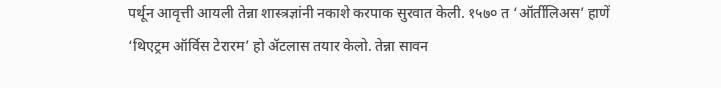पर्थून आवृत्ती आयली तेन्ना शास्त्रज्ञांनी नकाशे करपाक सुरवात केली. १५७० त ‘ऑर्तीलिअस’ हाणें ‘थिएट्रम ऑर्विस टेरारम’ हो ॲटलास तयार केलो. तेन्ना सावन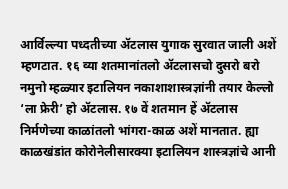आर्विल्ल्या पध्दतीच्या ॲटलास युगाक सुरवात जाली अशें म्हणटात. १६ व्या शतमानांतलो ॲटलासचो दुसरो बरो नमुनो म्हळ्यार इटालियन नकाशाशास्त्रज्ञांनी तयार केल्लो ‘ला फ्रेरी’ हो ॲटलास. १७ वें शतमान हें ॲटलास निर्मणेच्या काळांतलो भांगरा-काळ अशें मानतात. ह्या काळखंडांत कोरोनेलीसारक्या इटालियन शास्त्रज्ञांचे आनी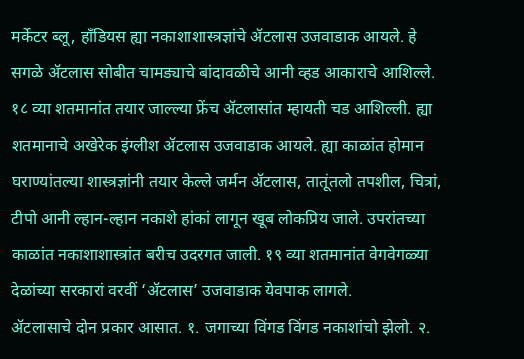मर्केटर ब्लू, हाँडियस ह्या नकाशाशास्त्रज्ञांचे ॲटलास उजवाडाक आयले. हे सगळे ॲटलास सोबीत चामड्याचे बांदावळीचे आनी व्हड आकाराचे आशिल्ले. १८ व्या शतमानांत तयार जाल्ल्या फ्रेंच ॲटलासांत म्हायती चड आशिल्ली. ह्या शतमानाचे अखेरेक इंग्लीश ॲटलास उजवाडाक आयले. ह्या काळांत होमान घराण्यांतल्या शास्त्रज्ञांनी तयार केल्ले जर्मन ॲटलास, तातूंतलो तपशील, चित्रां, टीपो आनी ल्हान-ल्हान नकाशे हांकां लागून खूब लोकप्रिय जाले. उपरांतच्या काळांत नकाशाशास्त्रांत बरीच उदरगत जाली. १९ व्या शतमानांत वेगवेगळ्या देळांच्या सरकारां वरवीं ‘ॲटलास’ उजवाडाक येवपाक लागले.
ॲटलासाचे दोन प्रकार आसात. १. जगाच्या विंगड विंगड नकाशांचो झेलो. २.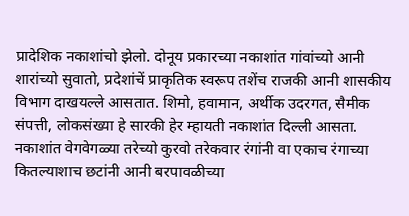प्रादेशिक नकाशांचो झेलो. दोनूय प्रकारच्या नकाशांत गांवांच्यो आनी शारांच्यो सुवातो, प्रदेशांचें प्राकृतिक स्वरूप तशेंच राजकी आनी शासकीय विभाग दाखयल्ले आसतात. शिमो, हवामान, अर्थीक उदरगत, सैमीक संपत्ती, लोकसंख्या हे सारकी हेर म्हायती नकाशांत दिल्ली आसता. नकाशांत वेगवेगळ्या तरेच्यो कुरवो तरेकवार रंगांनी वा एकाच रंगाच्या कितल्याशाच छटांनी आनी बरपावळीच्या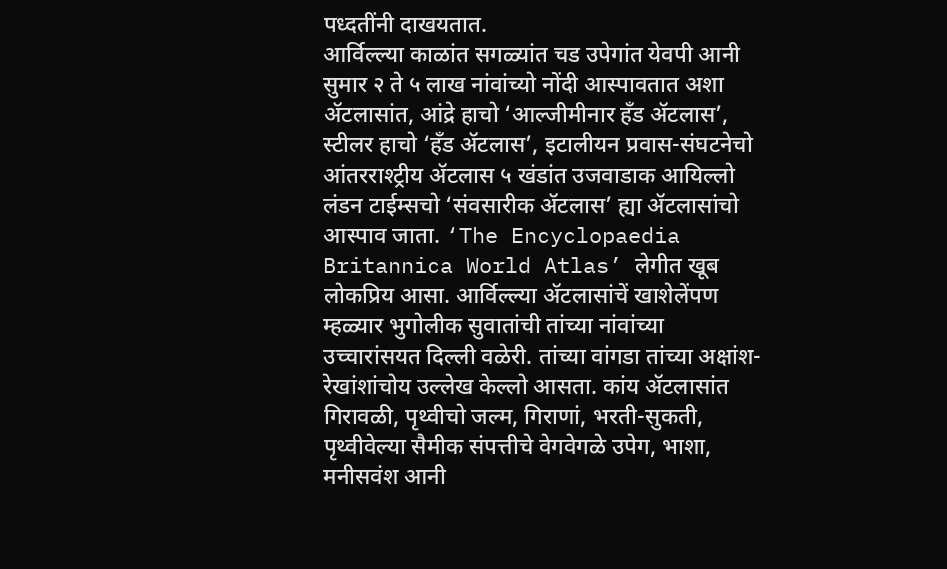पध्दतींनी दाखयतात.
आर्विल्ल्या काळांत सगळ्यांत चड उपेगांत येवपी आनी सुमार २ ते ५ लाख नांवांच्यो नोंदी आस्पावतात अशा ॲटलासांत, आंद्रे हाचो ‘आल्जीमीनार हँड ॲटलास’, स्टीलर हाचो ‘हँड ॲटलास’, इटालीयन प्रवास-संघटनेचो आंतरराश्ट्रीय ॲटलास ५ खंडांत उजवाडाक आयिल्लो लंडन टाईम्सचो ‘संवसारीक ॲटलास’ ह्या ॲटलासांचो आस्पाव जाता. ‘The Encyclopaedia Britannica World Atlas’ लेगीत खूब लोकप्रिय आसा. आर्विल्ल्या ॲटलासांचें खाशेलेंपण म्हळ्यार भुगोलीक सुवातांची तांच्या नांवांच्या उच्चारांसयत दिल्ली वळेरी. तांच्या वांगडा तांच्या अक्षांश-रेखांशांचोय उल्लेख केल्लो आसता. कांय ॲटलासांत गिरावळी, पृथ्वीचो जल्म, गिराणां, भरती-सुकती, पृथ्वीवेल्या सैमीक संपत्तीचे वेगवेगळे उपेग, भाशा, मनीसवंश आनी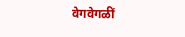वेगवेगळीं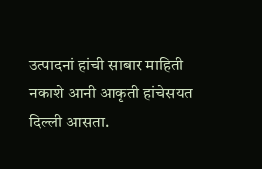उत्पादनां हांची साबार माहिती नकाशे आनी आकृती हांचेसयत दिल्ली आसता.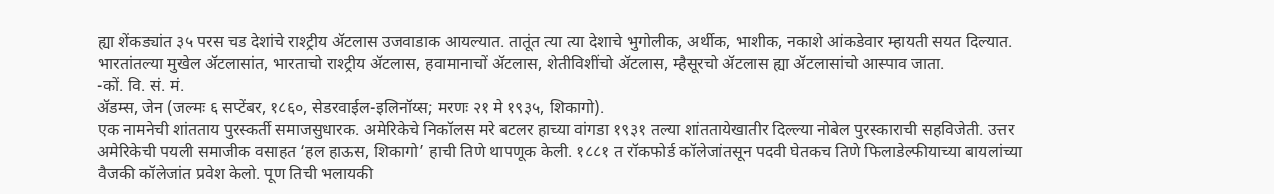ह्या शेंकड्यांत ३५ परस चड देशांचे राश्ट्रीय ॲटलास उजवाडाक आयल्यात. तातूंत त्या त्या देशाचे भुगोलीक, अर्थीक, भाशीक, नकाशे आंकडेवार म्हायती सयत दिल्यात. भारतांतल्या मुखेल ॲटलासांत, भारताचो राश्ट्रीय ॲटलास, हवामानाचों ॲटलास, शेतीविशींचो ॲटलास, म्हैसूरचो ॲटलास ह्या ॲटलासांचो आस्पाव जाता.
-कों. वि. सं. मं.
ॲडम्स, जेन (जल्मः ६ सप्टेंबर, १८६०, सेडरवाईल-इलिनॉय्स; मरणः २१ मे १९३५, शिकागो).
एक नामनेची शांतताय पुरस्कर्ती समाजसुधारक. अमेरिकेचे निकॉलस मरे बटलर हाच्या वांगडा १९३१ तल्या शांततायेखातीर दिल्ल्या नोबेल पुरस्काराची सहविजेती. उत्तर अमेरिकेची पयली समाजीक वसाहत ‘हल हाऊस, शिकागो’ हाची तिणे थापणूक केली. १८८१ त रॉकफोर्ड कॉलेजांतसून पदवी घेतकच तिणे फिलाडेल्फीयाच्या बायलांच्या वैजकी कॉलेजांत प्रवेश केलो. पूण तिची भलायकी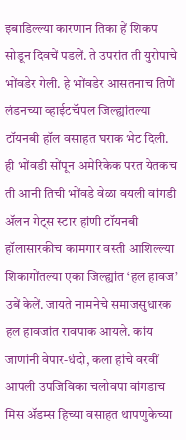इबाडिल्ल्या कारणान तिका हें शिकप सोडून दिवचें पडलें. ते उपरांत ती युरोपाचे भोंवडेर गेली. हे भोंवडेर आसतनाच तिणें लंडनच्या व्हाईटचॅपल जिल्ह्यांतल्या टॉयनबी हॉल वसाहत घराक भेट दिली. ही भोंवडी सोंपून अमेरिकेक परत येतकच ती आनी तिची भोंवडे वेळा वयली वांगडी ॲलन गेट्स स्टार हांणी टॉयनबी हॉलासारकीच कामगार वस्ती आशिल्ल्या शिकागोंतल्या एका जिल्ह्यांत ‘हल हावज’ उबें केलें. जायते नामनेचे समाजसुधारक हल हावजांत रावपाक आयले. कांय जाणांनी वेपार-धंदो, कला हांचे वरवीं आपली उपजिविका चलोवपा वांगडाच मिस ॲडम्स हिच्या वसाहत थापणुकेच्या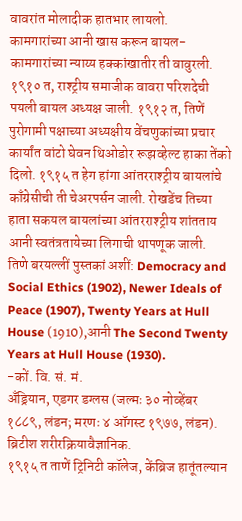वावरांत मोलादीक हातभार लायलो.
कामगारांच्या आनी खास करून बायल-कामगारांच्या न्याय्य हक्कांखातीर ती वावुरली. १९१० त, राश्ट्रीय समाजीक वावरा परिशदेची पयली बायल अध्यक्ष जाली. १९१२ त, तिणें पुरोगामी पक्षाच्या अध्यक्षीय वेंचणुकांच्या प्रचार कार्यांत वांटो घेवन थिओडोर रूझव्हेल्ट हाका तेंको दिलो. १९१५ त हेग हांगा आंतरराश्ट्रीय बायलांचे काँग्रेसीची ती चेअरपर्सन जाली. रोखडेंच तिच्या हाता सकयल बायलांच्या आंतरराश्ट्रीय शांतताय आनी स्वतंत्रतायेच्या लिगाची थापणूक जाली.
तिणे बरयल्लीं पुस्तकां अशीं: Democracy and Social Ethics (1902), Newer Ideals of Peace (1907), Twenty Years at Hull House (1910),आनी The Second Twenty Years at Hull House (1930).
-कों. वि. सं. मं.
अँड्रियान, एडगर डग्लस (जल्मः ३० नोव्हेंबर १८८९, लंडन; मरणः ४ ऑगस्ट १९७७, लंडन). ब्रिटीश शरीरक्रियावैज्ञानिक.
१९१५ त ताणें ट्रिनिटी कॉलेज, केंब्रिज हातूंतल्यान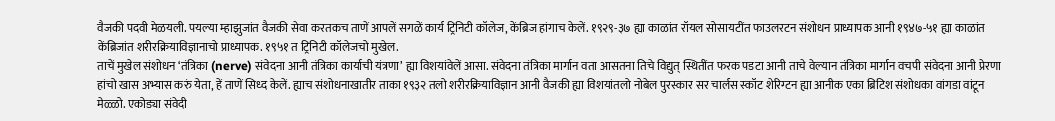वैजकी पदवी मेळयली. पयल्या म्हाझुजांत वैजकी सेवा करतकच ताणें आपलें सगळें कार्य ट्रिनिटी कॉलेज, केंब्रिज हांगाच केलें. १९२९-३७ ह्या काळांत रॉयल सोसायटींत फाउलरटन संशोधन प्राध्यापक आनी १९४७-५१ ह्या काळांत केंब्रिजांत शरीरक्रियाविज्ञानाचो प्राध्यापक. १९५१ त ट्रिनिटी कॉलेजचो मुखेल.
ताचें मुखेल संशोधन ‘तंत्रिका (nerve) संवेदना आनी तंत्रिका कार्याची यंत्रणा’ ह्या विशयांवेलें आसा. संवेदना तंत्रिका मार्गान वता आसतना तिचे विद्युत् स्थितींत फरक पडटा आनी ताचे वेल्यान तंत्रिका मार्गान वचपी संवेदना आनी प्रेरणा हांचो खास अभ्यास करुं येता, हें ताणें सिध्द केलें. ह्याच संशोधनाखातीर ताका १९३२ तलो शरीरक्रियाविज्ञान आनी वैजकी ह्या विशयांतलो नोबेल पुरस्कार सर चार्लस स्कॉट शेरिग्टन ह्या आनीक एका ब्रिटिश संशोधका वांगडा वांटून मेळ्ळो. एकोड्या संवेदी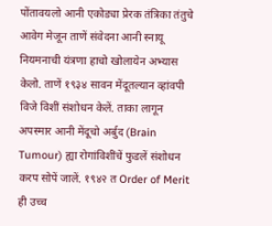पोंतावयलो आनी एकोड्या प्रेरक तंत्रिका तंतुचे आवेग मेजून ताणें संवेदना आनी स्नायू नियमनाची यंत्रणा हाचो खोलायेन अभ्यास केलो. ताणें १९३४ सावन मेंदूतल्यान व्हांवपी विजे विशीं संशोधन केलें. ताका लागून अपस्मार आनी मेंदूचो अर्बुद (Brain Tumour) ह्या रोगांविशींचें फुडलें संशोधन करप सोपें जालें. १९४२ त Order of Merit ही उच्च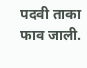पदवी ताका फाव जाली.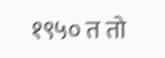१९५० त तो